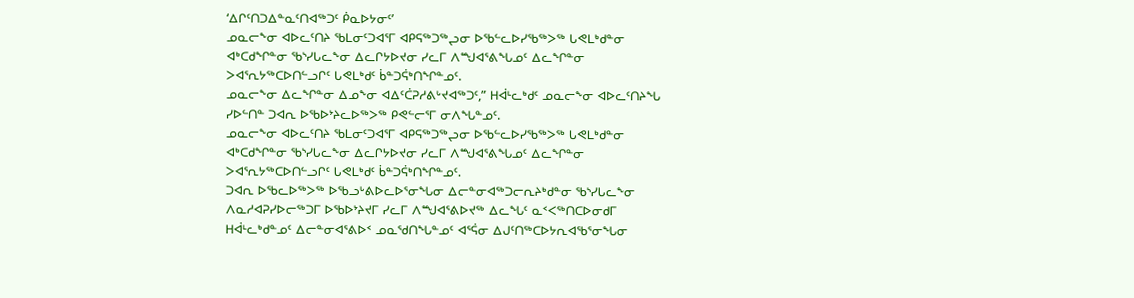‘ᐃᒋᑦᑎᑐᐃᓐᓇᑦᑎᐊᖅᑐᑦ ᑮᓇᐅᔭᓂᑦ’
ᓄᓇᓕᖕᓂ ᐊᐅᓚᑦᑎᔨ ᖃᒪᓂᑦᑐᐊᕐᒥ ᐊᑭᕋᖅᑐᖅᖢᓂ ᐅᖃᓪᓚᐅᓯᖃᖅᐳᖅ ᒐᕙᒪᒃᑯᓐᓂ ᐊᒃᑕᑯᖏᓐᓂ ᖃᔅᓯᒐᓚᖕᓂ ᐃᓚᒋᔭᐅᔪᓂ ᓯᓚᒥ ᐱᙳᐊᕐᕕᖓᓄᑦ ᐃᓚᖏᓐᓂ ᐳᐊᕐᕆᔭᖅᑕᐅᑎᓪᓗᒋᑦ ᒐᕙᒪᒃᑯᑦ ᑳᓐᑐᕌᒃᑎᖏᓐᓄᑦ.
ᓄᓇᓕᖕᓂ ᐃᓚᖏᓐᓂ ᐃᓄᖕᓂ ᐊᐃᑦᑖᕈᓱᕕᒡᔪᐊᖅᑐᑦ,” ᕼᐋᒻᓚᒃᑯᑦ ᓄᓇᓕᖕᓂ ᐊᐅᓚᑦᑎᔨᖓ ᓯᐅᓪᑎᓐ ᑐᐊᕆ ᐅᖃᐅᔾᔨᓚᐅᖅᐳᖅ ᑭᕙᓪᓕᕐᒥ ᓂᐱᖓᓐᓄᑦ.
ᓄᓇᓕᖕᓂ ᐊᐅᓚᑦᑎᔨ ᖃᒪᓂᑦᑐᐊᕐᒥ ᐊᑭᕋᖅᑐᖅᖢᓂ ᐅᖃᓪᓚᐅᓯᖃᖅᐳᖅ ᒐᕙᒪᒃᑯᓐᓂ ᐊᒃᑕᑯᖏᓐᓂ ᖃᔅᓯᒐᓚᖕᓂ ᐃᓚᒋᔭᐅᔪᓂ ᓯᓚᒥ ᐱᙳᐊᕐᕕᖓᓄᑦ ᐃᓚᖏᓐᓂ ᐳᐊᕐᕆᔭᖅᑕᐅᑎᓪᓗᒋᑦ ᒐᕙᒪᒃᑯᑦ ᑳᓐᑐᕌᒃᑎᖏᓐᓄᑦ.
ᑐᐊᕆ ᐅᖃᓚᐅᖅᐳᖅ ᐅᖃᓗᒡᕕᐅᓚᐅᕐᓂᖓᓂ ᐃᓕᓐᓂᐊᖅᑐᓕᕆᔨᒃᑯᓐᓂ ᖃᔅᓯᒐᓚᖕᓂ ᐱᓇᓱᐊᕈᓯᐅᓕᖅᑐᒥ ᐅᖃᐅᔾᔨᔪᒥ ᓯᓚᒥ ᐱᙳᐊᕐᕕᐅᔪᖅ ᐃᓚᖓᑦ ᓇᑉᐸᖅᑎᑕᐅᓂᑯᒥ ᕼᐋᒻᓚᒃᑯᓐᓄᑦ ᐃᓕᓐᓂᐊᕐᕕᐅᑉ ᓄᓇᖁᑎᖓᓐᓄᑦ ᐊᕐᕌᓂ ᐃᒍᑦᑎᖅᑕᐅᔭᕆᐊᖃᕐᓂᖓᓂ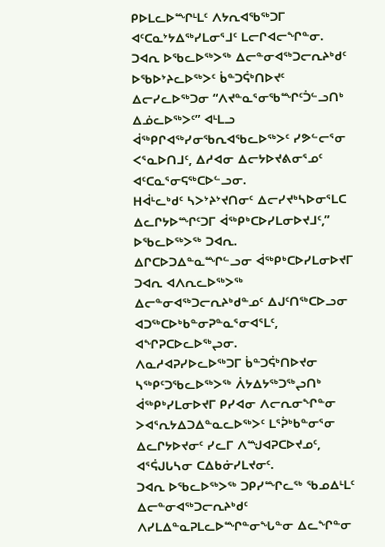ᑭᐅᒪᓚᐅᙱᒻᒪᑦ ᐱᔭᕆᐊᖃᖅᑐᒥ ᐊᑦᑕᓇᔾᔭᐃᖅᓯᒪᓂᕐᒧᑦ ᒪᓕᒋᐊᓕᖏᓐᓂ.
ᑐᐊᕆ ᐅᖃᓚᐅᖅᐳᖅ ᐃᓕᓐᓂᐊᖅᑐᓕᕆᔨᒃᑯᑦ ᐅᖃᐅᔾᔨᓚᐅᖅᐳᑦ ᑳᓐᑐᕌᒃᑎᐅᔪᑦ ᐃᓕᓯᓚᐅᖅᑐᓂ “ᐱᔪᓐᓇᕐᓂᖃᙱᑦᑑᓪᓗᑎᒃ ᐃᓅᓚᐅᖅᐳᑦ” ᐊᒻᒪᓗ ᐋᖅᑭᒋᐊᖅᓯᓂᖃᕆᐊᖃᓚᐅᖅᐳᑦ ᓯᕗᓪᓕᕐᓂ ᐸᕐᓇᐅᑎᒧᑦ, ᐃᓱᐊᓂ ᐃᓕᔭᐅᔪᕕᓂᕐᓄᑦ ᐊᑦᑕᓇᕐᓂᕋᖅᑕᐅᓪᓗᓂ.
ᕼᐋᒻᓚᒃᑯᑦ ᓴᐳᔾᔨᔾᔪᑎᓂᑦ ᐃᓕᓯᔪᒃᓴᐅᓂᕐᒪᑕ ᐃᓚᒋᔭᐅᙱᑦᑐᒥ ᐋᖅᑭᒃᑕᐅᓯᒪᓂᐅᔪᒧᑦ,” ᐅᖃᓚᐅᖅᐳᖅ ᑐᐊᕆ.
ᐃᒋᑕᐅᑐᐃᓐᓇᙱᓪᓗᓂ ᐋᖅᑭᒃᑕᐅᓯᒪᓂᐅᔪᒥ ᑐᐊᕆ ᐊᐱᕆᓚᐅᖅᐳᖅ ᐃᓕᓐᓂᐊᖅᑐᓕᕆᔨᒃᑯᓐᓄᑦ ᐃᒍᑦᑎᖅᑕᐅᓗᓂ ᐊᑐᖅᑕᐅᒃᑲᓐᓂᕈᓐᓇᕐᓂᐊᕐᒪᑦ, ᐊᖏᕈᑕᐅᓚᐅᖅᖢᓂ.
ᐱᓇᓱᐊᕈᓯᐅᓚᐅᖅᑐᒥ ᑳᓐᑐᕌᒃᑎᐅᔪᓂ ᓴᖅᑭᑦᑐᖃᓚᐅᖅᐳᖅ ᐲᔭᐃᔭᖅᑐᖅᖢᑎᒃ ᐋᖅᑭᒃᓯᒪᓂᐅᔪᒥ ᑭᓯᐊᓂ ᐱᓕᕆᓂᖏᓐᓂ ᐳᐊᕐᕆᔭᐃᑐᐃᓐᓇᓚᐅᖅᐳᑦ ᒪᕐᕉᒃᑲᓐᓂᕐᓂ ᐃᓚᒋᔭᐅᔪᓂᑦ ᓯᓚᒥ ᐱᙳᐊᕈᑕᐅᔪᓄᑦ, ᐊᕐᕌᒍᒐᓴᓂ ᑕᐃᑲᓃᓯᒪᔪᓂᑦ.
ᑐᐊᕆ ᐅᖃᓚᐅᖅᐳᖅ ᑐᑭᓯᙱᓚᖅ ᖃᓄᐃᒻᒪᑦ ᐃᓕᓐᓂᐊᖅᑐᓕᕆᔨᒃᑯᑦ ᐱᓯᒪᐃᓐᓇᕈᒪᓚᐅᙱᓐᓂᖓᓐᓂ ᐃᓚᖏᓐᓂ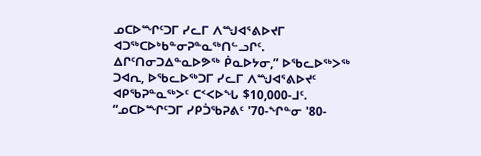ᓄᑕᐅᙱᑦᑐᒥ ᓯᓚᒥ ᐱᙳᐊᕐᕕᐅᔪᒥ ᐊᑐᖅᑕᐅᒃᑲᓐᓂᕈᓐᓇᖅᑎᓪᓗᒋᑦ.
ᐃᒋᑦᑎᓂᑐᐃᓐᓇᐅᕗᖅ ᑮᓇᐅᔭᓂ,” ᐅᖃᓚᐅᖅᐳᖅ ᑐᐊᕆ, ᐅᖃᓚᐅᖅᑐᒥ ᓯᓚᒥ ᐱᙳᐊᕐᕕᐅᔪᑦ ᐊᑭᖃᕈᓐᓇᖅᐳᑦ ᑕᑉᐸᐅᖓ $10,000-ᒧᑦ. “ᓄᑕᐅᙱᑦᑐᒥ ᓯᑭᑑᖃᕈᕕᑦ '70-ᖏᓐᓂ '80-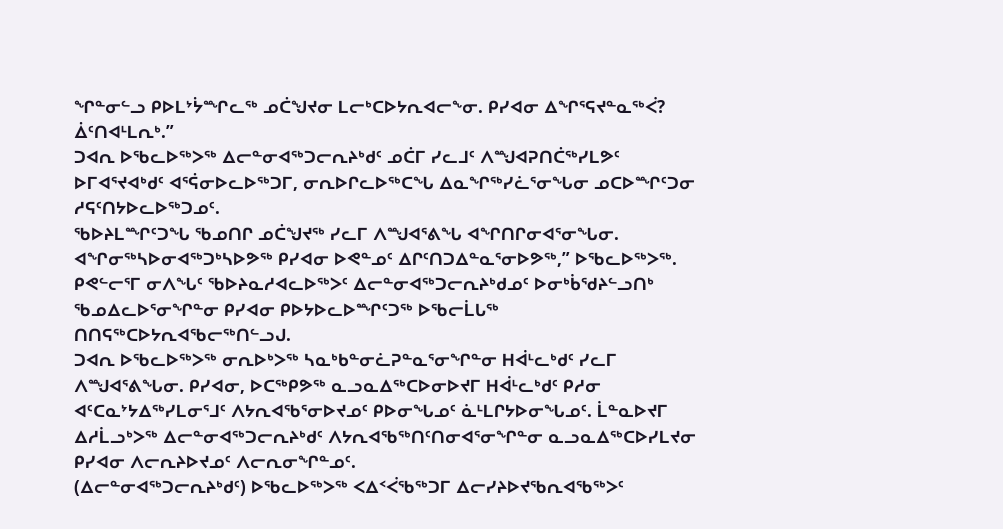ᖏᓐᓂᓪᓗ ᑭᐅᒪᔾᔮᙱᓚᖅ ᓄᑖᖑᔪᓂ ᒪᓕᒃᑕᐅᔭᕆᐊᓕᖕᓂ. ᑭᓯᐊᓂ ᐃᖏᕐᕋᔪᓐᓇᖅᐹ? ᐄᑦᑎᐊᒻᒪᕆᒃ.”
ᑐᐊᕆ ᐅᖃᓚᐅᖅᐳᖅ ᐃᓕᓐᓂᐊᖅᑐᓕᕆᔨᒃᑯᑦ ᓄᑖᒥ ᓯᓚᒧᑦ ᐱᙳᐊᕈᑎᑖᖅᓯᒪᕗᑦ ᐅᒥᐊᕐᔪᐊᒃᑯᑦ ᐊᕐᕌᓂᐅᓚᐅᖅᑐᒥ, ᓂᕆᐅᒋᓚᐅᖅᑕᖓ ᐃᓇᖏᖅᓯᓛᕐᓂᖓᓂ ᓄᑕᐅᙱᑦᑐᓂ ᓱᕋᑦᑎᔭᐅᓚᐅᖅᑐᓄᑦ.
ᖃᐅᔨᒪᙱᑦᑐᖓ ᖃᓄᑎᒋ ᓄᑖᖑᔪᖅ ᓯᓚᒥ ᐱᙳᐊᕐᕕᖓ ᐊᖏᑎᒋᓂᐊᕐᓂᖓᓂ. ᐊᖏᓂᖅᓴᐅᓂᐊᖅᑐᒃᓴᐅᕗᖅ ᑭᓯᐊᓂ ᐅᕙᓐᓄᑦ ᐃᒋᑦᑎᑐᐃᓐᓇᕐᓂᐅᕗᖅ,” ᐅᖃᓚᐅᖅᐳᖅ.
ᑭᕙᓪᓕᕐᒥ ᓂᐱᖓᑦ ᖃᐅᔨᓇᓱᐊᓚᐅᖅᐳᑦ ᐃᓕᓐᓂᐊᖅᑐᓕᕆᔨᒃᑯᓄᑦ ᐅᓂᒃᑳᖁᔨᓪᓗᑎᒃ ᖃᓄᐃᓚᐅᕐᓂᖏᓐᓂ ᑭᓯᐊᓂ ᑭᐅᔭᐅᓚᐅᙱᑦᑐᖅ ᐅᖃᓕᒫᒐᖅ ᑎᑎᕋᖅᑕᐅᔭᕆᐊᖃᓕᖅᑎᓪᓗᒍ.
ᑐᐊᕆ ᐅᖃᓚᐅᖅᐳᖅ ᓂᕆᐅᒃᐳᖅ ᓴᓇᒃᑲᓐᓂᓛᕈᓐᓇᕐᓂᖏᓐᓂ ᕼᐋᒻᓚᒃᑯᑦ ᓯᓚᒥ ᐱᙳᐊᕐᕕᖓᓂ. ᑭᓯᐊᓂ, ᐅᑕᖅᑭᕗᖅ ᓇᓗᓇᐃᖅᑕᐅᓂᐅᔪᒥ ᕼᐋᒻᓚᒃᑯᑦ ᑭᓱᓂ ᐊᑦᑕᓇᔾᔭᐃᖅᓯᒪᓂᕐᒧᑦ ᐱᔭᕆᐊᖃᕐᓂᐅᔪᓄᑦ ᑭᐅᓂᖓᓄᑦ ᓈᒻᒪᒋᔭᐅᓂᖓᓄᑦ. ᒫᓐᓇᐅᔪᒥ ᐃᓱᒫᓗᒃᐳᖅ ᐃᓕᓐᓂᐊᖅᑐᓕᕆᔨᒃᑯᑦ ᐱᔭᕆᐊᖃᖅᑎᑦᑎᓂᐊᕐᓂᖏᓐᓂ ᓇᓗᓇᐃᖅᑕᐅᓯᒪᔪᓂ ᑭᓯᐊᓂ ᐱᓕᕆᔨᐅᔪᓄᑦ ᐱᓕᕆᓂᖏᓐᓄᑦ.
(ᐃᓕᓐᓂᐊᖅᑐᓕᕆᔨᒃᑯᑦ) ᐅᖃᓚᐅᖅᐳᖅ ᐸᐃᑉᐹᖃᖅᑐᒥ ᐃᓕᓯᔨᐅᔪᖃᕆᐊᖃᖅᐳᑦ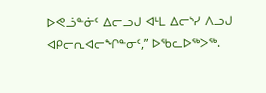ᐅᕙᓘᓐᓃᑦ ᐃᓕᓗᒍ ᐊᒻᒪ ᐃᓕᔅᓯ ᐱᓗᒍ ᐊᑭᓕᕆᐊᓕᖏᓐᓂᑦ,” ᐅᖃᓚᐅᖅᐳᖅ.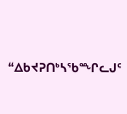“ᐃᑲᔪᕈᑎᒃᓴᖃᙱᓚᒍᑦ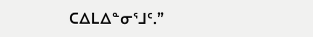ᑕᐃᒪᐃᓐᓂᕐᒧᑦ.”